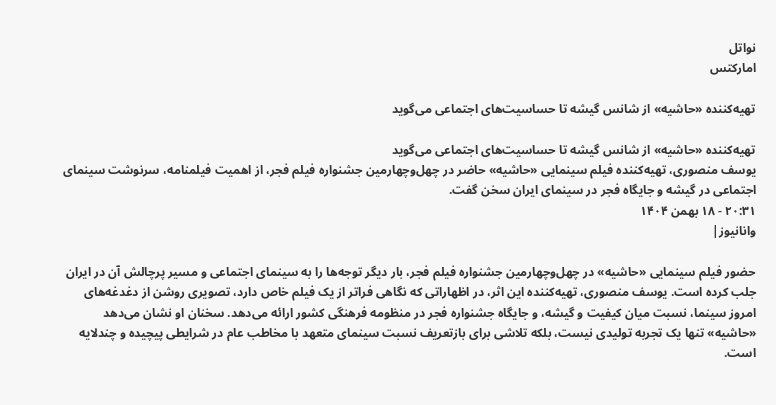نواتل
امارکتس

تهیه‌کننده «حاشیه» از شانس گیشه تا حساسیت‌های اجتماعی می‌گوید

تهیه‌کننده «حاشیه» از شانس گیشه تا حساسیت‌های اجتماعی می‌گوید
یوسف منصوری، تهیه‌کننده فیلم سینمایی «حاشیه» حاضر در چهل‌وچهارمین جشنواره فیلم فجر، از اهمیت فیلمنامه، سرنوشت سینمای اجتماعی در گیشه و جایگاه فجر در سینمای ایران سخن گفت.
۲۰:۳۱ - ۱۸ بهمن ۱۴۰۴
وانانیوز|

حضور فیلم سینمایی «حاشیه» در چهل‌وچهارمین جشنواره فیلم فجر، بار دیگر توجه‌ها را به سینمای اجتماعی و مسیر پرچالش آن در ایران جلب کرده است. یوسف منصوری، تهیه‌کننده این اثر، در اظهاراتی که نگاهی فراتر از یک فیلم خاص دارد، تصویری روشن از دغدغه‌های امروز سینما، نسبت میان کیفیت و گیشه، و جایگاه جشنواره فجر در منظومه فرهنگی کشور ارائه می‌دهد. سخنان او نشان می‌دهد «حاشیه» تنها یک تجربه تولیدی نیست، بلکه تلاشی برای بازتعریف نسبت سینمای متعهد با مخاطب عام در شرایطی پیچیده و چندلایه است.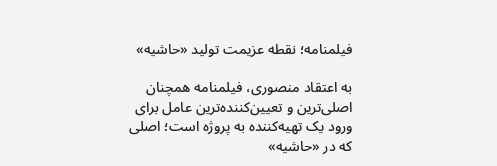فیلمنامه؛ نقطه عزیمت تولید «حاشیه»

به اعتقاد منصوری، فیلمنامه همچنان اصلی‌ترین و تعیین‌کننده‌ترین عامل برای ورود یک تهیه‌کننده به پروژه است؛ اصلی که در «حاشیه»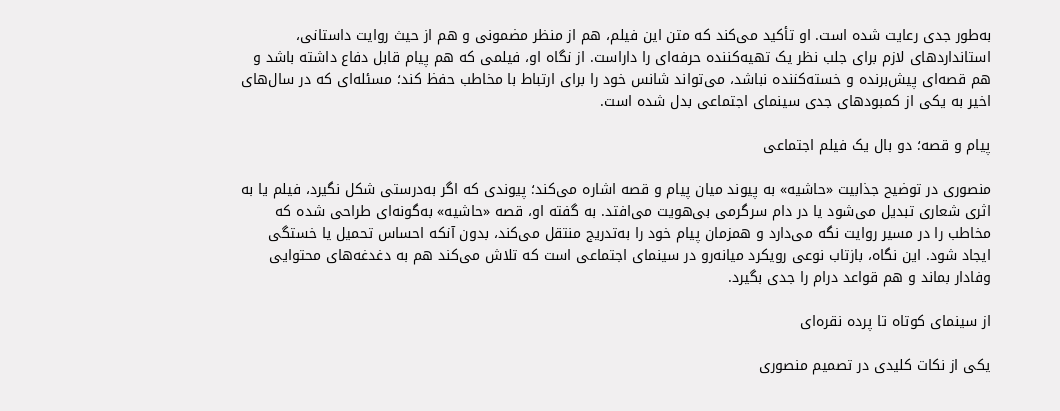به‌طور جدی رعایت شده است. او تأکید می‌کند که متن این فیلم، هم از منظر مضمونی و هم از حیث روایت داستانی، استانداردهای لازم برای جلب نظر یک تهیه‌کننده حرفه‌ای را داراست. از نگاه او، فیلمی که هم پیام قابل دفاع داشته باشد و هم قصه‌ای پیش‌برنده و خسته‌کننده نباشد، می‌تواند شانس خود را برای ارتباط با مخاطب حفظ کند؛ مسئله‌ای که در سال‌های اخیر به یکی از کمبودهای جدی سینمای اجتماعی بدل شده است.

پیام و قصه؛ دو بال یک فیلم اجتماعی

منصوری در توضیح جذابیت «حاشیه» به پیوند میان پیام و قصه اشاره می‌کند؛ پیوندی که اگر به‌درستی شکل نگیرد، فیلم یا به اثری شعاری تبدیل می‌شود یا در دام سرگرمی بی‌هویت می‌افتد. به گفته او، قصه «حاشیه» به‌گونه‌ای طراحی شده که مخاطب را در مسیر روایت نگه می‌دارد و همزمان پیام خود را به‌تدریج منتقل می‌کند، بدون آنکه احساس تحمیل یا خستگی ایجاد شود. این نگاه، بازتاب نوعی رویکرد میانه‌رو در سینمای اجتماعی است که تلاش می‌کند هم به دغدغه‌های محتوایی وفادار بماند و هم قواعد درام را جدی بگیرد.

از سینمای کوتاه تا پرده نقره‌ای

یکی از نکات کلیدی در تصمیم منصوری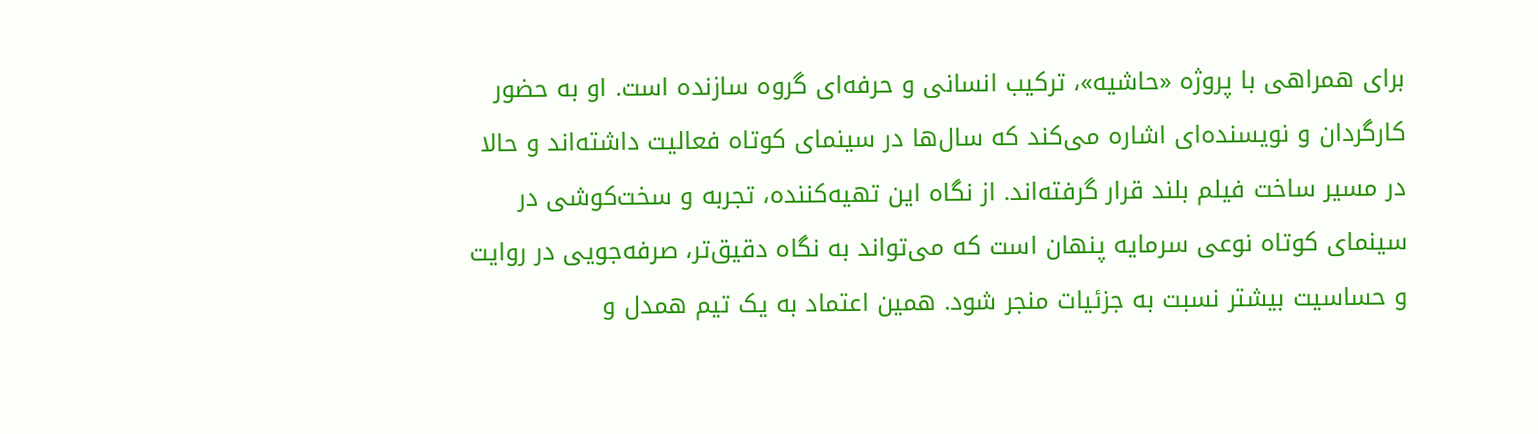برای همراهی با پروژه «حاشیه»، ترکیب انسانی و حرفه‌ای گروه سازنده است. او به حضور کارگردان و نویسنده‌ای اشاره می‌کند که سال‌ها در سینمای کوتاه فعالیت داشته‌اند و حالا در مسیر ساخت فیلم بلند قرار گرفته‌اند. از نگاه این تهیه‌کننده، تجربه و سخت‌کوشی در سینمای کوتاه نوعی سرمایه پنهان است که می‌تواند به نگاه دقیق‌تر، صرفه‌جویی در روایت و حساسیت بیشتر نسبت به جزئیات منجر شود. همین اعتماد به یک تیم همدل و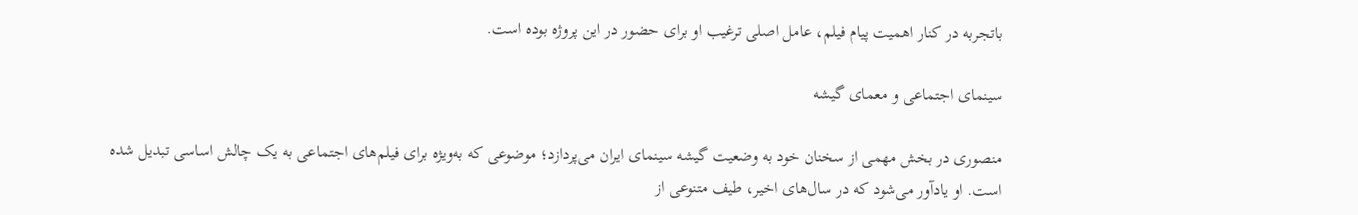باتجربه در کنار اهمیت پیام فیلم، عامل اصلی ترغیب او برای حضور در این پروژه بوده است.

سینمای اجتماعی و معمای گیشه

منصوری در بخش مهمی از سخنان خود به وضعیت گیشه سینمای ایران می‌پردازد؛ موضوعی که به‌ویژه برای فیلم‌های اجتماعی به یک چالش اساسی تبدیل شده است. او یادآور می‌شود که در سال‌های اخیر، طیف متنوعی از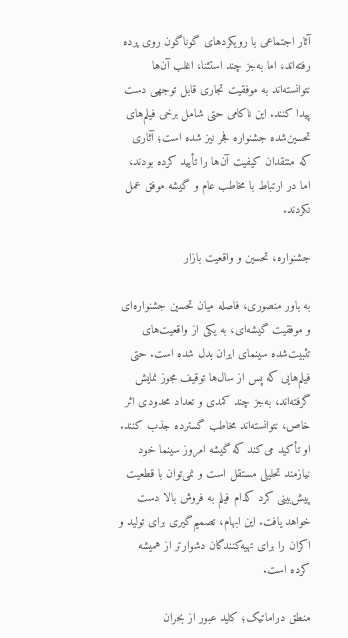آثار اجتماعی با رویکردهای گوناگون روی پرده رفته‌اند، اما به‌جز چند استثنا، اغلب آن‌ها نتوانسته‌اند به موفقیت تجاری قابل توجهی دست پیدا کنند. این ناکامی حتی شامل برخی فیلم‌های تحسین‌شده جشنواره فجر نیز شده است؛ آثاری که منتقدان کیفیت آن‌ها را تأیید کرده بودند، اما در ارتباط با مخاطب عام و گیشه موفق عمل نکردند.

جشنواره، تحسین و واقعیت بازار

به باور منصوری، فاصله میان تحسین جشنواره‌ای و موفقیت گیشه‌ای، به یکی از واقعیت‌های تثبیت‌شده سینمای ایران بدل شده است. حتی فیلم‌هایی که پس از سال‌ها توقیف مجوز نمایش گرفته‌اند، به‌جز چند کمدی و تعداد محدودی اثر خاص، نتوانسته‌اند مخاطب گسترده جذب کنند. او تأکید می‌کند که گیشه امروز سینما خود نیازمند تحلیلی مستقل است و نمی‌توان با قطعیت پیش‌بینی کرد کدام فیلم به فروش بالا دست خواهد یافت. این ابهام، تصمیم‌گیری برای تولید و اکران را برای تهیه‌کنندگان دشوارتر از همیشه کرده است.

منطق دراماتیک؛ کلید عبور از بحران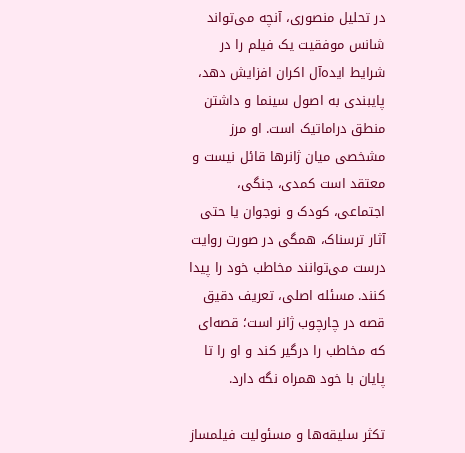در تحلیل منصوری، آنچه می‌تواند شانس موفقیت یک فیلم را در شرایط ایده‌آل اکران افزایش دهد، پایبندی به اصول سینما و داشتن منطق دراماتیک است. او مرز مشخصی میان ژانرها قائل نیست و معتقد است کمدی، جنگی، اجتماعی، کودک و نوجوان یا حتی آثار ترسناک، همگی در صورت روایت درست می‌توانند مخاطب خود را پیدا کنند. مسئله اصلی، تعریف دقیق قصه در چارچوب ژانر است؛ قصه‌ای که مخاطب را درگیر کند و او را تا پایان با خود همراه نگه دارد.

تکثر سلیقه‌ها و مسئولیت فیلمساز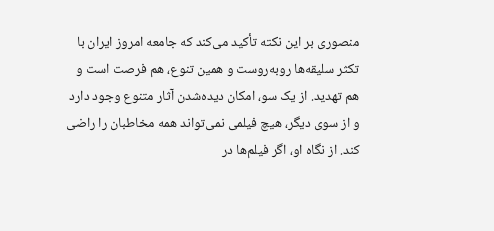منصوری بر این نکته تأکید می‌کند که جامعه امروز ایران با تکثر سلیقه‌ها روبه‌روست و همین تنوع، هم فرصت است و هم تهدید. از یک سو، امکان دیده‌شدن آثار متنوع وجود دارد و از سوی دیگر، هیچ فیلمی نمی‌تواند همه مخاطبان را راضی کند. از نگاه او، اگر فیلم‌ها در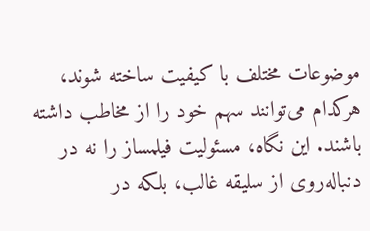موضوعات مختلف با کیفیت ساخته شوند، هرکدام می‌توانند سهم خود را از مخاطب داشته باشند. این نگاه، مسئولیت فیلمساز را نه در دنباله‌روی از سلیقه غالب، بلکه در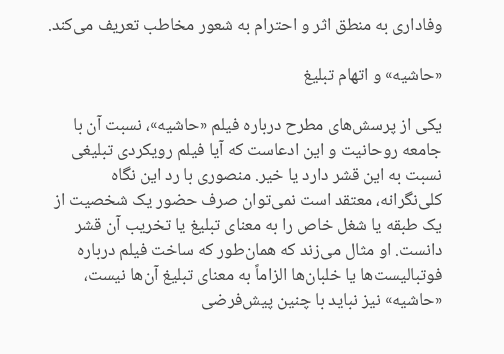وفاداری به منطق اثر و احترام به شعور مخاطب تعریف می‌کند.

«حاشیه» و اتهام تبلیغ

یکی از پرسش‌های مطرح درباره فیلم «حاشیه»، نسبت آن با جامعه روحانیت و این ادعاست که آیا فیلم رویکردی تبلیغی نسبت به این قشر دارد یا خیر. منصوری با رد این نگاه کلی‌نگرانه، معتقد است نمی‌توان صرف حضور یک شخصیت از یک طبقه یا شغل خاص را به معنای تبلیغ یا تخریب آن قشر دانست. او مثال می‌زند که همان‌طور که ساخت فیلم درباره فوتبالیست‌ها یا خلبان‌ها الزاماً به معنای تبلیغ آن‌ها نیست، «حاشیه» نیز نباید با چنین پیش‌فرضی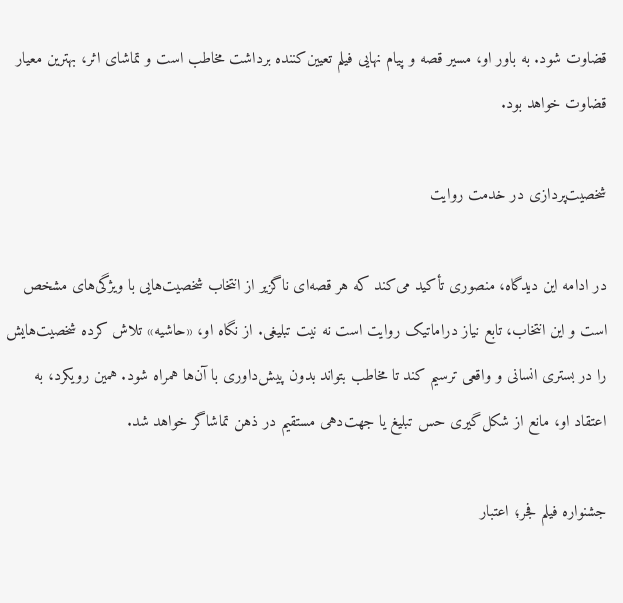قضاوت شود. به باور او، مسیر قصه و پیام نهایی فیلم تعیین‌کننده برداشت مخاطب است و تماشای اثر، بهترین معیار قضاوت خواهد بود.

شخصیت‌پردازی در خدمت روایت

در ادامه این دیدگاه، منصوری تأکید می‌کند که هر قصه‌ای ناگزیر از انتخاب شخصیت‌هایی با ویژگی‌های مشخص است و این انتخاب، تابع نیاز دراماتیک روایت است نه نیت تبلیغی. از نگاه او، «حاشیه» تلاش کرده شخصیت‌هایش را در بستری انسانی و واقعی ترسیم کند تا مخاطب بتواند بدون پیش‌داوری با آن‌ها همراه شود. همین رویکرد، به اعتقاد او، مانع از شکل‌گیری حس تبلیغ یا جهت‌دهی مستقیم در ذهن تماشاگر خواهد شد.

جشنواره فیلم فجر؛ اعتبار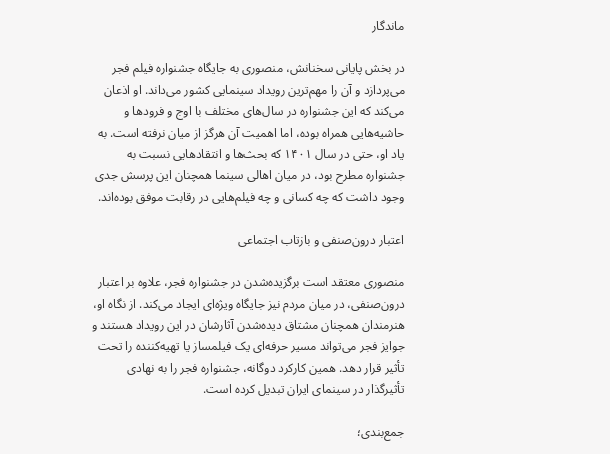ماندگار

در بخش پایانی سخنانش، منصوری به جایگاه جشنواره فیلم فجر می‌پردازد و آن را مهم‌ترین رویداد سینمایی کشور می‌داند. او اذعان می‌کند که این جشنواره در سال‌های مختلف با اوج و فرودها و حاشیه‌هایی همراه بوده، اما اهمیت آن هرگز از میان نرفته است. به یاد او، حتی در سال ۱۴۰۱ که بحث‌ها و انتقادهایی نسبت به جشنواره مطرح بود، در میان اهالی سینما همچنان این پرسش جدی وجود داشت که چه کسانی و چه فیلم‌هایی در رقابت موفق بوده‌اند.

اعتبار درون‌صنفی و بازتاب اجتماعی

منصوری معتقد است برگزیده‌شدن در جشنواره فجر، علاوه بر اعتبار درون‌صنفی، در میان مردم نیز جایگاه ویژه‌ای ایجاد می‌کند. از نگاه او، هنرمندان همچنان مشتاق دیده‌شدن آثارشان در این رویداد هستند و جوایز فجر می‌تواند مسیر حرفه‌ای یک فیلمساز یا تهیه‌کننده را تحت تأثیر قرار دهد. همین کارکرد دوگانه، جشنواره فجر را به نهادی تأثیرگذار در سینمای ایران تبدیل کرده است.

جمع‌بندی؛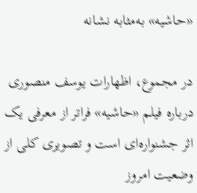«حاشیه» به‌مثابه نشانه

در مجموع، اظهارات یوسف منصوری درباره فیلم «حاشیه» فراتر از معرفی یک اثر جشنواره‌ای است و تصویری کلی از وضعیت امروز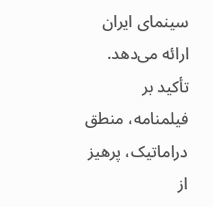سینمای ایران ارائه می‌دهد. تأکید بر فیلمنامه، منطق دراماتیک، پرهیز از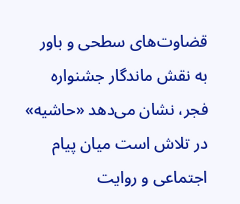قضاوت‌های سطحی و باور به نقش ماندگار جشنواره فجر، نشان می‌دهد «حاشیه» در تلاش است میان پیام اجتماعی و روایت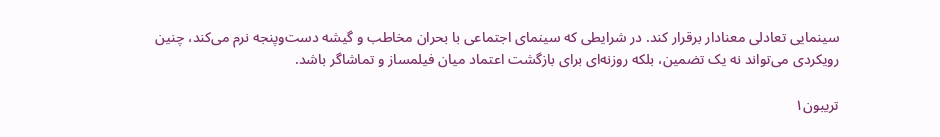سینمایی تعادلی معنادار برقرار کند. در شرایطی که سینمای اجتماعی با بحران مخاطب و گیشه دست‌وپنجه نرم می‌کند، چنین رویکردی می‌تواند نه یک تضمین، بلکه روزنه‌ای برای بازگشت اعتماد میان فیلمساز و تماشاگر باشد.

تریبون۱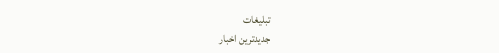تبلیغات
جدیدترین اخبار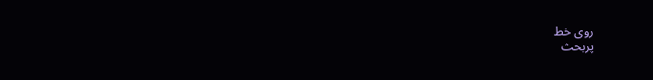روی خط
پربحث